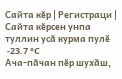Сайта кӗр | Регистраци | Сайта кӗрсен унпа туллин усӑ курма пулӗ
 -23.7 °C
Ача-пӑчан пӗр шухӑш,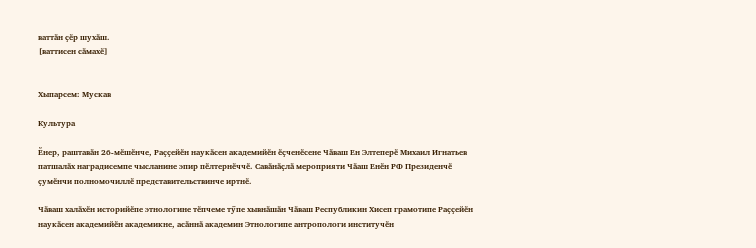ваттӑн ҫӗр шухӑш.
[ваттисен сӑмахӗ]


Хыпарсем: Мускав

Культура

Ӗнер, раштавӑн 26-мӗшӗнче, Раҫҫейӗн наукӑсен академийӗн ӗҫченӗсене Чӑваш Ен Элтеперӗ Михаил Игнатьев патшалӑх наградисемпе чысланине эпир пӗлтернӗччӗ. Савӑнӑҫлӑ мероприяти Чӑаш Енӗн РФ Президенчӗ ҫумӗнчи полномочиллӗ представительствинче иртнӗ.

Чӑваш халӑхӗн историйӗпе этнологине тӗпчеме тӳпе хывнӑшӑн Чӑваш Республикин Хисеп грамотипе Раҫҫейӗн наукӑсен академийӗн академикне, асӑннӑ академин Этнологипе антропологи институчӗн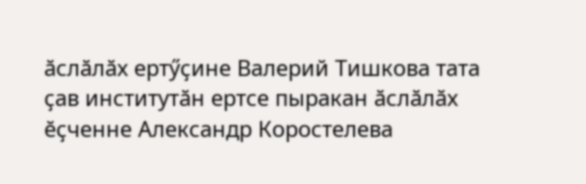ӑслӑлӑх ертӳҫине Валерий Тишкова тата ҫав институтӑн ертсе пыракан ӑслӑлӑх ӗҫченне Александр Коростелева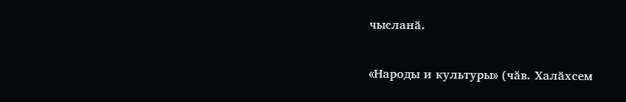чысланӑ.

«Народы и культуры» (чӑв. Халӑхсем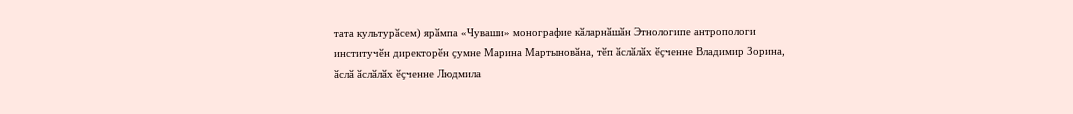тата культурӑсем) ярӑмпа «Чуваши» монографие кӑларнӑшӑн Этнологипе антропологи институчӗн директорӗн ҫумне Марина Мартыновӑна, тӗп ӑслӑлӑх ӗҫченне Владимир Зорина, ӑслӑ ӑслӑлӑх ӗҫченне Людмила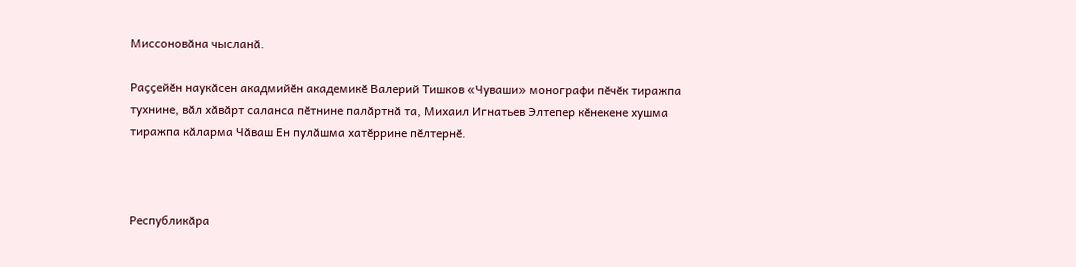Миссоновӑна чысланӑ.

Раҫҫейӗн наукӑсен акадмийӗн академикӗ Валерий Тишков «Чуваши» монографи пӗчӗк тиражпа тухнине, вӑл хӑвӑрт саланса пӗтнине палӑртнӑ та, Михаил Игнатьев Элтепер кӗнекене хушма тиражпа кӑларма Чӑваш Ен пулӑшма хатӗррине пӗлтернӗ.



Республикӑра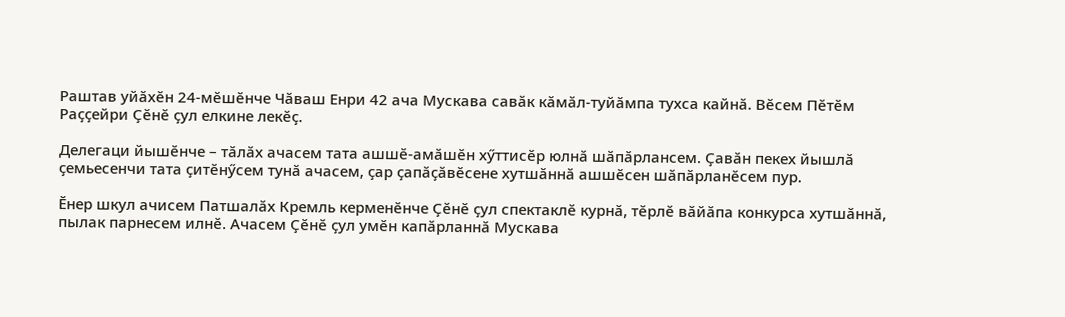Раштав уйӑхӗн 24-мӗшӗнче Чӑваш Енри 42 ача Мускава савӑк кӑмӑл-туйӑмпа тухса кайнӑ. Вӗсем Пӗтӗм Раҫҫейри Ҫӗнӗ ҫул елкине лекӗҫ.

Делегаци йышӗнче – тӑлӑх ачасем тата ашшӗ-амӑшӗн хӳттисӗр юлнӑ шӑпӑрлансем. Ҫавӑн пекех йышлӑ ҫемьесенчи тата ҫитӗнӳсем тунӑ ачасем, ҫар ҫапӑҫӑвӗсене хутшӑннӑ ашшӗсен шӑпӑрланӗсем пур.

Ӗнер шкул ачисем Патшалӑх Кремль керменӗнче Ҫӗнӗ ҫул спектаклӗ курнӑ, тӗрлӗ вӑйӑпа конкурса хутшӑннӑ, пылак парнесем илнӗ. Ачасем Ҫӗнӗ ҫул умӗн капӑрланнӑ Мускава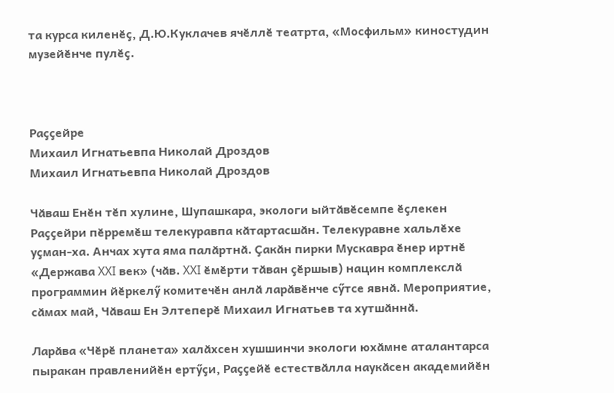та курса киленӗҫ, Д.Ю.Куклачев ячӗллӗ театрта, «Мосфильм» киностудин музейӗнче пулӗҫ.



Раҫҫейре
Михаил Игнатьевпа Николай Дроздов
Михаил Игнатьевпа Николай Дроздов

Чӑваш Енӗн тӗп хулине, Шупашкара, экологи ыйтӑвӗсемпе ӗҫлекен Раҫҫейри пӗрремӗш телекуравпа кӑтартасшӑн. Телекуравне хальлӗхе уҫман-ха. Анчах хута яма палӑртнӑ. Ҫакӑн пирки Мускавра ӗнер иртнӗ «Держава XXI век» (чӑв. XXI ӗмӗрти тӑван ҫӗршыв) нацин комплекслӑ программин йӗркелӳ комитечӗн анлӑ ларӑвӗнче сӳтсе явнӑ. Мероприятие, сӑмах май, Чӑваш Ен Элтеперӗ Михаил Игнатьев та хутшӑннӑ.

Ларӑва «Чӗрӗ планета» халӑхсен хушшинчи экологи юхӑмне аталантарса пыракан правленийӗн ертӳҫи, Раҫҫейӗ естествӑлла наукӑсен академийӗн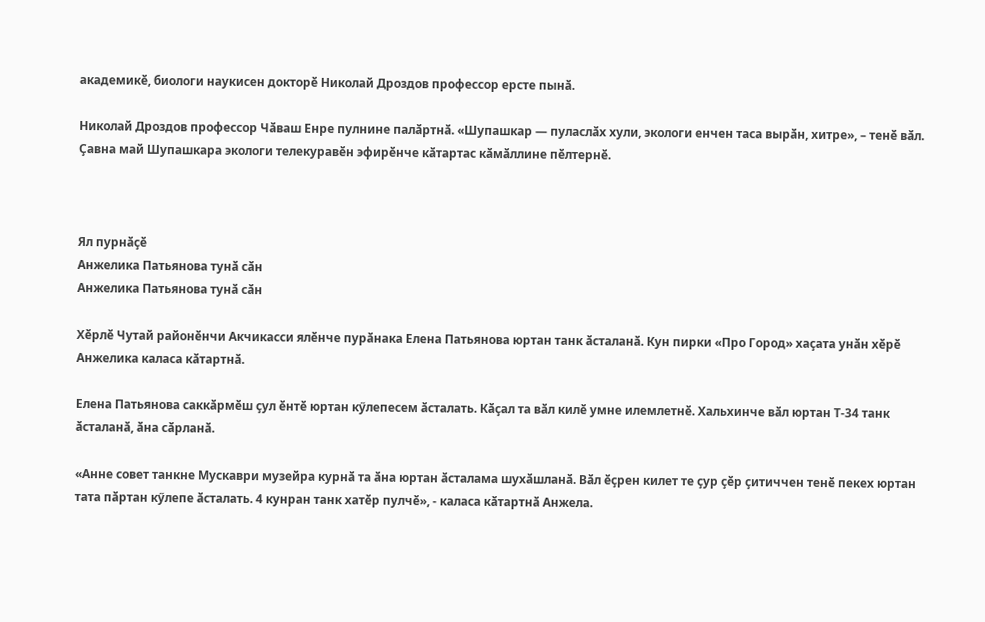академикӗ, биологи наукисен докторӗ Николай Дроздов профессор ерсте пынӑ.

Николай Дроздов профессор Чӑваш Енре пулнине палӑртнӑ. «Шупашкар — пуласлӑх хули, экологи енчен таса вырӑн, хитре», – тенӗ вӑл. Ҫавна май Шупашкара экологи телекуравӗн эфирӗнче кӑтартас кӑмӑллине пӗлтернӗ.



Ял пурнӑҫӗ
Анжелика Патьянова тунӑ сӑн
Анжелика Патьянова тунӑ сӑн

Хӗрлӗ Чутай районӗнчи Акчикасси ялӗнче пурӑнака Елена Патьянова юртан танк ӑсталанӑ. Кун пирки «Про Город» хаҫата унӑн хӗрӗ Анжелика каласа кӑтартнӑ.

Елена Патьянова саккӑрмӗш ҫул ӗнтӗ юртан кӳлепесем ӑсталать. Кӑҫал та вӑл килӗ умне илемлетнӗ. Хальхинче вӑл юртан Т-34 танк ӑсталанӑ, ӑна сӑрланӑ.

«Анне совет танкне Мускаври музейра курнӑ та ӑна юртан ӑсталама шухӑшланӑ. Вӑл ӗҫрен килет те ҫур ҫӗр ҫитиччен тенӗ пекех юртан тата пӑртан кӳлепе ӑсталать. 4 кунран танк хатӗр пулчӗ», - каласа кӑтартнӑ Анжела.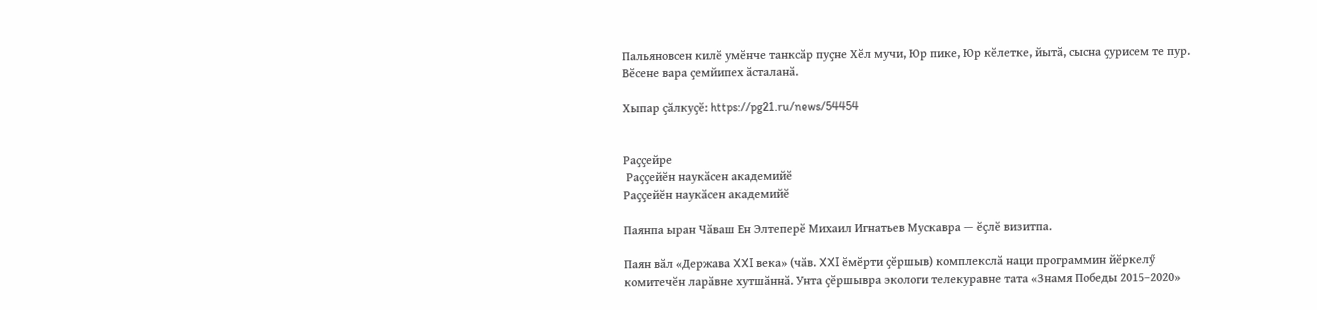Пальяновсен килӗ умӗнче танксӑр пуҫне Хӗл мучи, Юр пике, Юр кӗлетке, йытӑ, сысна ҫурисем те пур. Вӗсене вара ҫемйипех ӑсталанӑ.

Хыпар ҫӑлкуҫӗ: https://pg21.ru/news/54454


Раҫҫейре
 Раҫҫейӗн наукӑсен академийӗ
Раҫҫейӗн наукӑсен академийӗ

Паянпа ыран Чӑваш Ен Элтеперӗ Михаил Игнатьев Мускавра — ӗҫлӗ визитпа.

Паян вӑл «Держава XXI века» (чӑв. XXI ӗмӗрти ҫӗршыв) комплекслӑ наци программин йӗркелӳ комитечӗн ларӑвне хутшӑннӑ. Унта ҫӗршывра экологи телекуравне тата «Знамя Победы 2015–2020»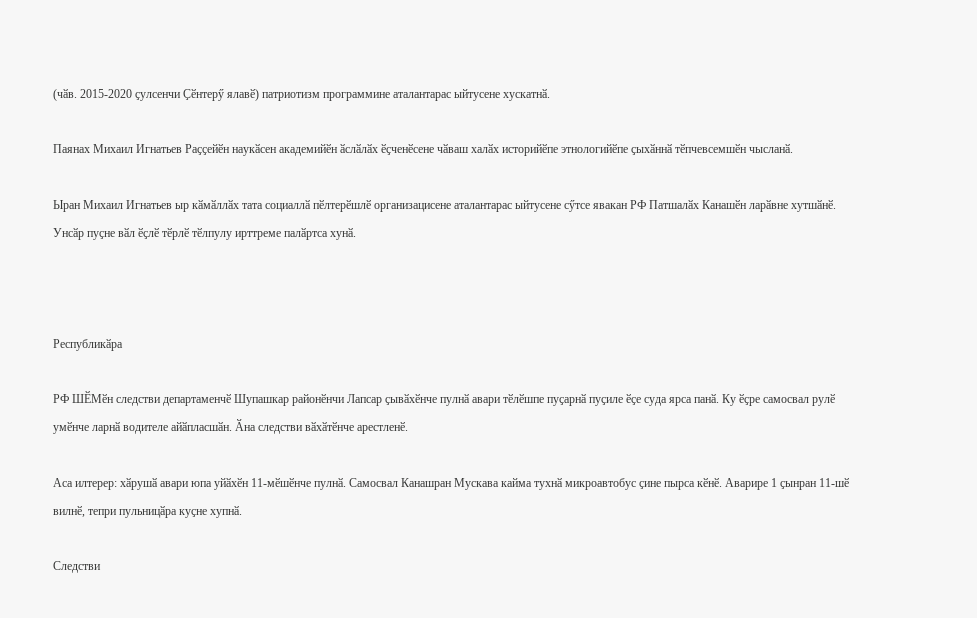(чӑв. 2015-2020 ҫулсенчи Ҫӗнтерӳ ялавӗ) патриотизм программине аталантарас ыйтусене хускатнӑ.

Паянах Михаил Игнатьев Раҫҫейӗн наукӑсен академийӗн ӑслӑлӑх ӗҫченӗсене чӑваш халӑх историйӗпе этнологийӗпе ҫыхӑннӑ тӗпчевсемшӗн чысланӑ.

Ыран Михаил Игнатьев ыр кӑмӑллӑх тата социаллӑ пӗлтерӗшлӗ организацисене аталантарас ыйтусене сӳтсе явакан РФ Патшалӑх Канашӗн ларӑвне хутшӑнӗ. Унсӑр пуҫне вӑл ӗҫлӗ тӗрлӗ тӗлпулу ирттреме палӑртса хунӑ.



Республикӑра

РФ ШӖМӗн следстви департаменчӗ Шупашкар районӗнчи Лапсар ҫывӑхӗнче пулнӑ авари тӗлӗшпе пуҫарнӑ пуҫиле ӗҫе суда ярса панӑ. Ку ӗҫре самосвал рулӗ умӗнче ларнӑ водителе айӑпласшӑн. Ӑна следстви вӑхӑтӗнче арестленӗ.

Аса илтерер: хӑрушӑ авари юпа уйӑхӗн 11-мӗшӗнче пулнӑ. Самосвал Канашран Мускава кайма тухнӑ микроавтобус ҫине пырса кӗнӗ. Аварире 1 ҫынран 11-шӗ вилнӗ, тепри пульницӑра куҫне хупнӑ.

Следстви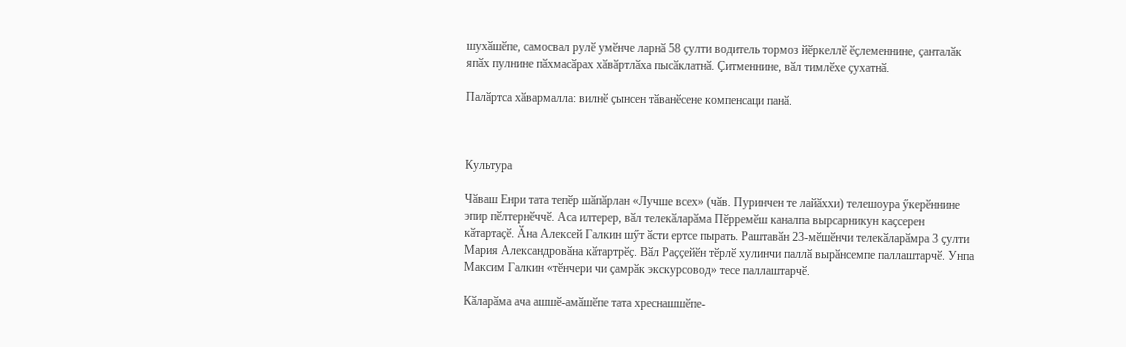шухӑшӗпе, самосвал рулӗ умӗнче ларнӑ 58 ҫулти водитель тормоз йӗркеллӗ ӗҫлеменнине, ҫанталӑк япӑх пулнине пӑхмасӑрах хӑвӑртлӑха пысӑклатнӑ. Ҫитменнине, вӑл тимлӗхе ҫухатнӑ.

Палӑртса хӑвармалла: вилнӗ ҫынсен тӑванӗсене компенсаци панӑ.



Культура

Чӑваш Енри тата тепӗр шӑпӑрлан «Лучше всех» (чӑв. Пуринчен те лайӑххи) телешоура ӳкерӗннине эпир пӗлтернӗччӗ. Аса илтерер, вӑл телекӑларӑма Пӗрремӗш каналпа вырсарникун каҫсерен кӑтартаҫӗ. Ӑна Алексей Галкин шӳт ӑсти ертсе пырать. Раштавӑн 23-мӗшӗнчи телекӑларӑмра 3 ҫулти Мария Александровӑна кӑтартрӗҫ. Вӑл Раҫҫейӗн тӗрлӗ хулинчи паллӑ вырӑнсемпе паллаштарчӗ. Унпа Максим Галкин «тӗнчери чи ҫамрӑк экскурсовод» тесе паллаштарчӗ.

Кӑларӑма ача ашшӗ-амӑшӗпе тата хреснашшӗпе-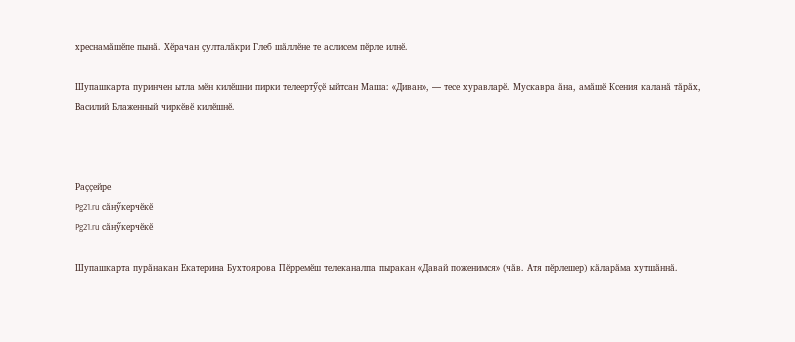хреснамӑшӗпе пынӑ. Хӗрачан ҫулталӑкри Глеб шӑллӗне те аслисем пӗрле илнӗ.

Шупашкарта пуринчен ытла мӗн килӗшни пирки телеертӳҫӗ ыйтсан Маша: «Диван», — тесе хуравларӗ. Мускавра ӑна, амӑшӗ Ксения каланӑ тӑрӑх, Василий Блаженный чиркӗвӗ килӗшнӗ.



Раҫҫейре
Pg21.ru сӑнӳкерчӗкӗ
Pg21.ru сӑнӳкерчӗкӗ

Шупашкарта пурӑнакан Екатерина Бухтоярова Пӗрремӗш телеканалпа пыракан «Давай поженимся» (чӑв. Атя пӗрлешер) кӑларӑма хутшӑннӑ.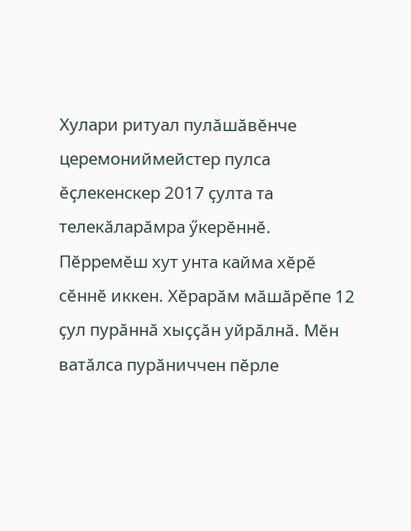Хулари ритуал пулӑшӑвӗнче церемониймейстер пулса ӗҫлекенскер 2017 ҫулта та телекӑларӑмра ӳкерӗннӗ. Пӗрремӗш хут унта кайма хӗрӗ сӗннӗ иккен. Хӗрарӑм мӑшӑрӗпе 12 ҫул пурӑннӑ хыҫҫӑн уйрӑлнӑ. Мӗн ватӑлса пурӑниччен пӗрле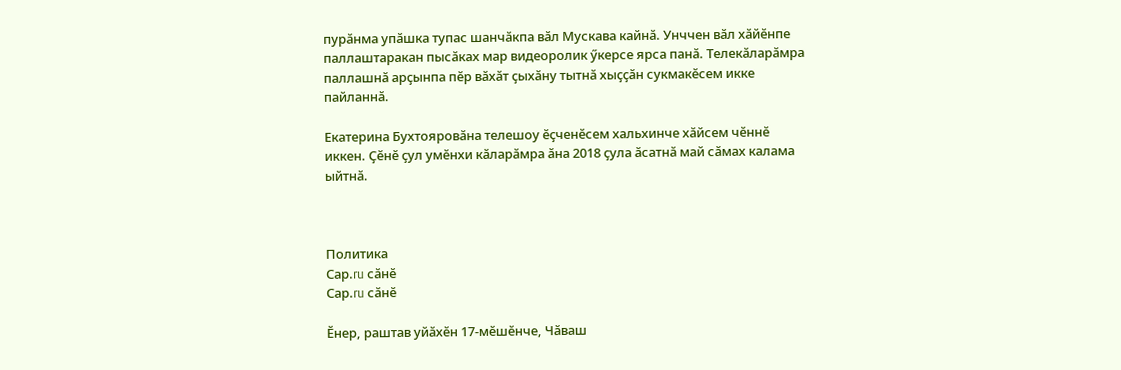пурӑнма упӑшка тупас шанчӑкпа вӑл Мускава кайнӑ. Унччен вӑл хӑйӗнпе паллаштаракан пысӑках мар видеоролик ӳкерсе ярса панӑ. Телекӑларӑмра паллашнӑ арҫынпа пӗр вӑхӑт ҫыхӑну тытнӑ хыҫҫӑн сукмакӗсем икке пайланнӑ.

Екатерина Бухтояровӑна телешоу ӗҫченӗсем хальхинче хӑйсем чӗннӗ иккен. Ҫӗнӗ ҫул умӗнхи кӑларӑмра ӑна 2018 ҫула ӑсатнӑ май сӑмах калама ыйтнӑ.



Политика
Сар.ru сӑнӗ
Сар.ru сӑнӗ

Ӗнер, раштав уйӑхӗн 17-мӗшӗнче, Чӑваш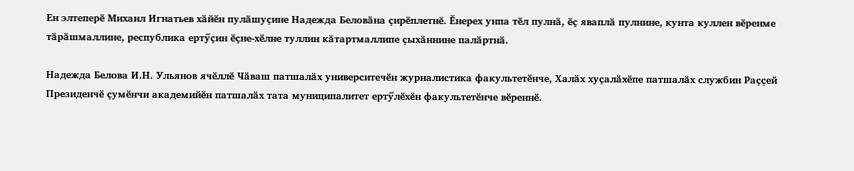Ен элтеперӗ Михаил Игнатьев хӑйӗн пулӑшуҫине Надежда Беловӑна ҫирӗплетнӗ. Ӗнерех унпа тӗл пулнӑ, ӗҫ яваплӑ пулнине, кунта куллен вӗренме тӑрӑшмаллине, республика ертӳҫин ӗҫне-хӗлне туллин кӑтартмаллипе ҫыхӑннине палӑртнӑ.

Надежда Белова И.Н. Ульянов ячӗллӗ Чӑваш патшалӑх университечӗн журналистика факультетӗнче, Халӑх хуҫалӑхӗпе патшалӑх службин Раҫҫей Президенчӗ ҫумӗнчи академийӗн патшалӑх тата муниципалитет ертӳлӗхӗн факультетӗнче вӗреннӗ.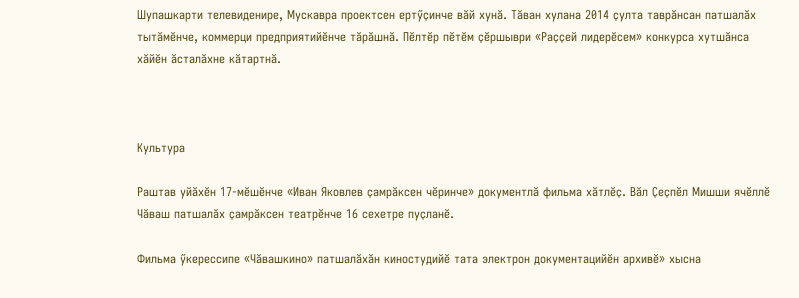Шупашкарти телевиденире, Мускавра проектсен ертӳҫинче вӑй хунӑ. Тӑван хулана 2014 ҫулта таврӑнсан патшалӑх тытӑмӗнче, коммерци предприятийӗнче тӑрӑшнӑ. Пӗлтӗр пӗтӗм ҫӗршыври «Раҫҫей лидерӗсем» конкурса хутшӑнса хӑйӗн ӑсталӑхне кӑтартнӑ.



Культура

Раштав уйӑхӗн 17-мӗшӗнче «Иван Яковлев ҫамрӑксен чӗринче» документлӑ фильма хӑтлӗҫ. Вӑл Ҫеҫпӗл Мишши ячӗллӗ Чӑваш патшалӑх ҫамрӑксен театрӗнче 16 сехетре пуҫланӗ.

Фильма ӳкерессипе «Чӑвашкино» патшалӑхӑн киностудийӗ тата электрон документацийӗн архивӗ» хысна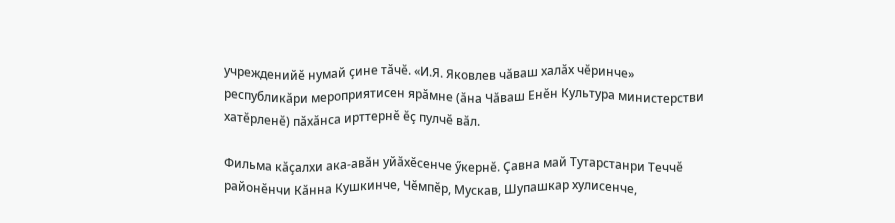учрежденийӗ нумай ҫине тӑчӗ. «И.Я. Яковлев чӑваш халӑх чӗринче» республикӑри мероприятисен ярӑмне (ӑна Чӑваш Енӗн Культура министерстви хатӗрленӗ) пӑхӑнса ирттернӗ ӗҫ пулчӗ вӑл.

Фильма кӑҫалхи ака-авӑн уйӑхӗсенче ӳкернӗ. Ҫавна май Тутарстанри Теччӗ районӗнчи Кӑнна Кушкинче, Чӗмпӗр, Мускав, Шупашкар хулисенче,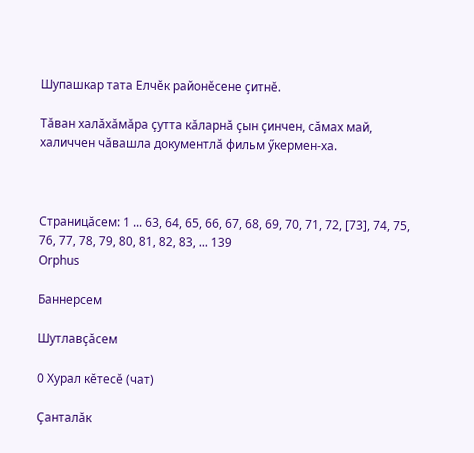Шупашкар тата Елчӗк районӗсене ҫитнӗ.

Тӑван халӑхӑмӑра ҫутта кӑларнӑ ҫын ҫинчен, сӑмах май, халиччен чӑвашла документлӑ фильм ӳкермен-ха.



Страницӑсем: 1 ... 63, 64, 65, 66, 67, 68, 69, 70, 71, 72, [73], 74, 75, 76, 77, 78, 79, 80, 81, 82, 83, ... 139
Orphus

Баннерсем

Шутлавҫӑсем

0 Хурал кӗтесӗ (чат)

Ҫанталӑк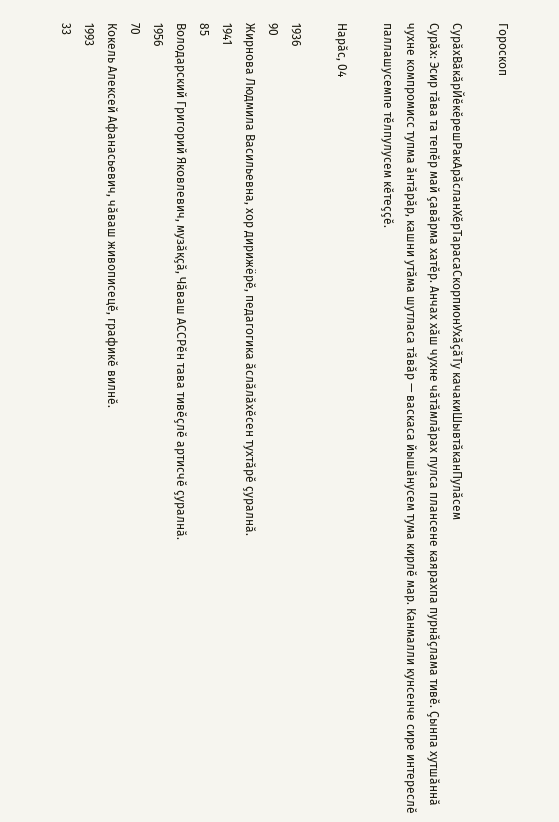Гороскоп

СурӑхВӑкӑрЙӗкӗрешРакАрӑсланХӗрТарасаСкорпионУхӑҫӑТу качакиШывтӑканПулӑсем
Сурӑх: Эсир тӑва та тепӗр май ҫавӑрма хатӗр. Анчах хӑш чухне чӑтӑмлӑрах пулса плансене каярахпа пурнӑҫлама тивӗ. Ҫынпа хутшӑннӑ чухне компромисс тупма ӑнтӑрӑр, кашни утӑма шутласа тӑвӑр — васкаса йышӑнусем тума кирлӗ мар. Канмалли кунсенче сире интереслӗ паллашусемпе тӗлпулусем кӗтеҫҫӗ.

Нарӑс, 04

1936
90
Жирнова Людмила Васильевна, хор дирижёрӗ, педагогика ӑслӑлӑхӗсен тухтӑрӗ ҫуралнӑ.
1941
85
Володарский Григорий Яковлевич, музӑқҫӑ, Чӑваш АССРӗн тава тивӗҫлӗ артисчӗ ҫуралнӑ.
1956
70
Кокель Алексей Афанасьевич, чӑваш живописецӗ, графикӗ вилнӗ.
1993
33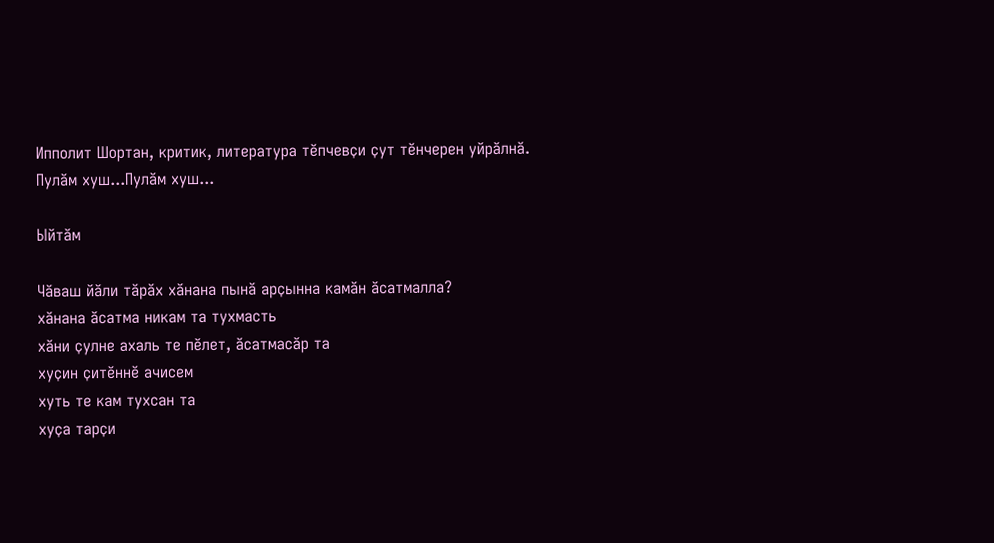Ипполит Шортан, критик, литература тӗпчевҫи ҫут тӗнчерен уйрӑлнӑ.
Пулӑм хуш...Пулӑм хуш...

Ыйтӑм

Чӑваш йӑли тӑрӑх хӑнана пынӑ арҫынна камӑн ӑсатмалла?
хӑнана ӑсатма никам та тухмасть
хӑни ҫулне ахаль те пӗлет, ӑсатмасӑр та
хуҫин ҫитӗннӗ ачисем
хуть те кам тухсан та
хуҫа тарҫи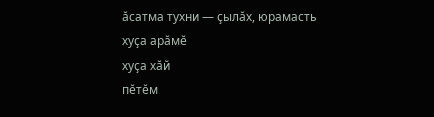ӑсатма тухни — ҫылӑх, юрамасть
хуҫа арӑмӗ
хуҫа хӑй
пӗтӗм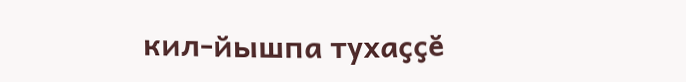кил-йышпа тухаҫҫӗ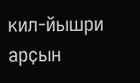кил-йышри арҫын